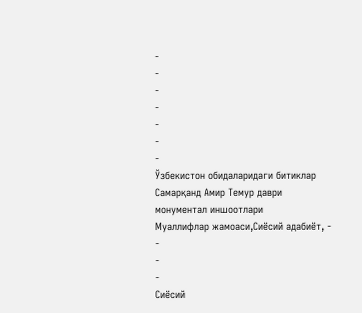-
-
-
-
-
-
-
Ўзбекистон обидаларидаги битиклар Самарқанд Амир Темур даври монументал иншоотлари
Муаллифлар жамоаси,Сиёсий адабиёт, -
-
-
-
Сиёсий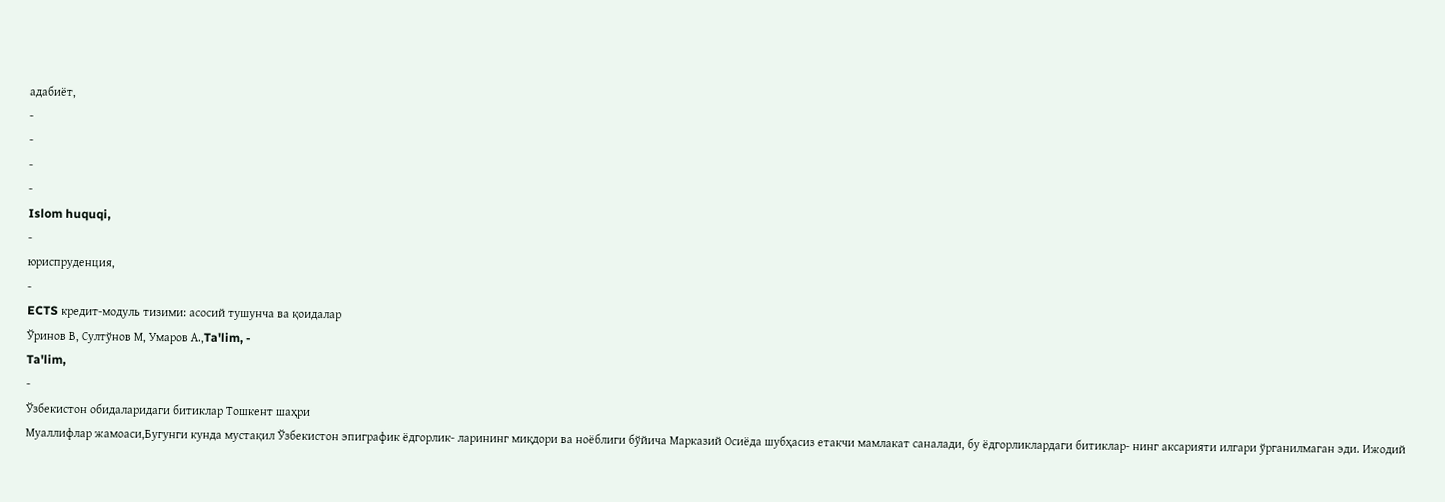адабиёт,
-
-
-
-
Islom huquqi,
-
юриспруденция,
-
ECTS кредит-модуль тизими: асосий тушунча ва қоидалар
Ўринов В, Султўнов М, Умаров А.,Ta'lim, -
Ta'lim,
-
Ўзбекистон обидаларидаги битиклар Тошкент шаҳри
Муаллифлар жамоаси,Бугунги кунда мустақил Ўзбекистон эпиграфик ёдгорлик- ларининг миқдори ва ноёблиги бўйича Марказий Осиёда шубҳасиз етакчи мамлакат саналади, бу ёдгорликлардаги битиклар- нинг аксарияти илгари ўрганилмаган эди. Ижодий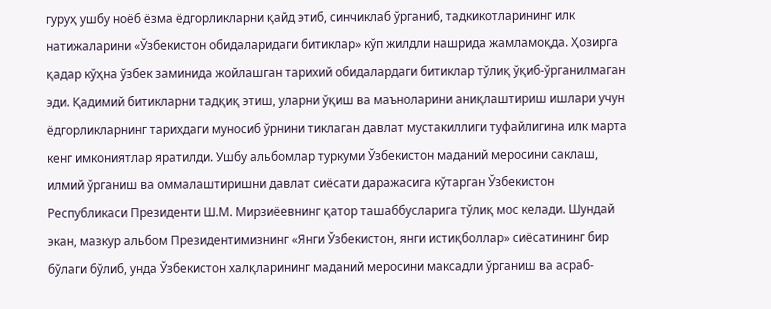гуруҳ ушбу ноёб ёзма ёдгорликларни қайд этиб, синчиклаб ўрганиб, тадкикотларининг илк натижаларини «Ўзбекистон обидаларидаги битиклар» кўп жилдли нашрида жамламоқда. Ҳозирга қадар кўҳна ўзбек заминида жойлашган тарихий обидалардаги битиклар тўлиқ ўқиб-ўрганилмаган эди. Қадимий битикларни тадқиқ этиш, уларни ўқиш ва маъноларини аниқлаштириш ишлари учун ёдгорликларнинг тарихдаги муносиб ўрнини тиклаган давлат мустакиллиги туфайлигина илк марта кенг имкониятлар яратилди. Ушбу альбомлар туркуми Ўзбекистон маданий меросини саклаш, илмий ўрганиш ва оммалаштиришни давлат сиёсати даражасига кўтарган Ўзбекистон Республикаси Президенти Ш.М. Мирзиёевнинг қатор ташаббусларига тўлиқ мос келади. Шундай экан, мазкур альбом Президентимизнинг «Янги Ўзбекистон, янги истиқболлар» сиёсатининг бир бўлаги бўлиб, унда Ўзбекистон халқларининг маданий меросини максадли ўрганиш ва асраб-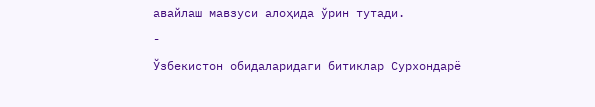авайлаш мавзуси алоҳида ўрин тутади.
-
Ўзбекистон обидаларидаги битиклар Сурхондарё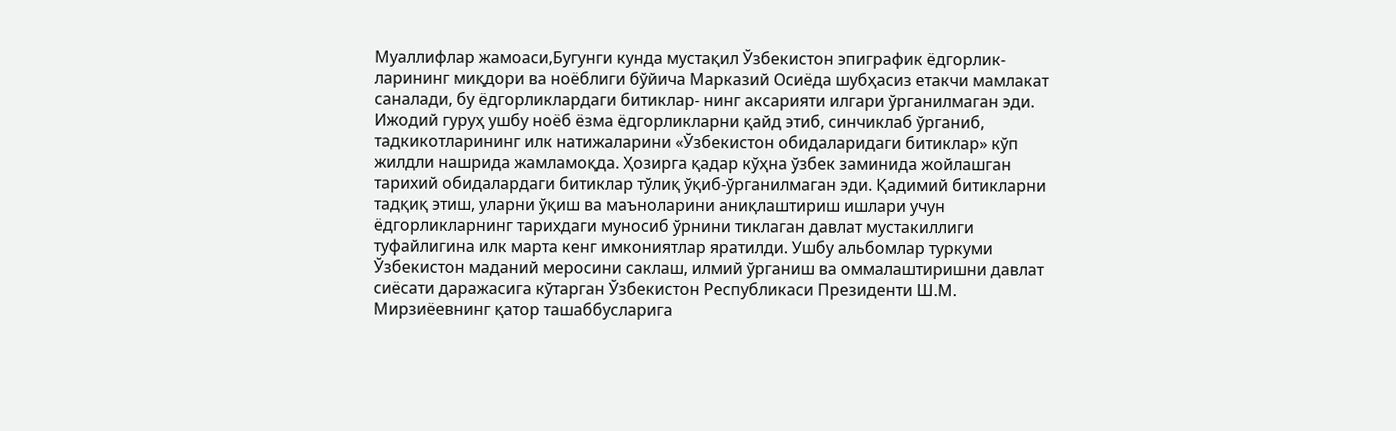Муаллифлар жамоаси,Бугунги кунда мустақил Ўзбекистон эпиграфик ёдгорлик- ларининг миқдори ва ноёблиги бўйича Марказий Осиёда шубҳасиз етакчи мамлакат саналади, бу ёдгорликлардаги битиклар- нинг аксарияти илгари ўрганилмаган эди. Ижодий гуруҳ ушбу ноёб ёзма ёдгорликларни қайд этиб, синчиклаб ўрганиб, тадкикотларининг илк натижаларини «Ўзбекистон обидаларидаги битиклар» кўп жилдли нашрида жамламоқда. Ҳозирга қадар кўҳна ўзбек заминида жойлашган тарихий обидалардаги битиклар тўлиқ ўқиб-ўрганилмаган эди. Қадимий битикларни тадқиқ этиш, уларни ўқиш ва маъноларини аниқлаштириш ишлари учун ёдгорликларнинг тарихдаги муносиб ўрнини тиклаган давлат мустакиллиги туфайлигина илк марта кенг имкониятлар яратилди. Ушбу альбомлар туркуми Ўзбекистон маданий меросини саклаш, илмий ўрганиш ва оммалаштиришни давлат сиёсати даражасига кўтарган Ўзбекистон Республикаси Президенти Ш.М. Мирзиёевнинг қатор ташаббусларига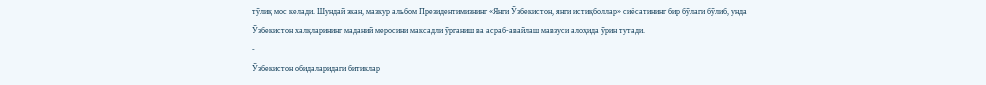тўлиқ мос келади. Шундай экан, мазкур альбом Президентимизнинг «Янги Ўзбекистон, янги истиқболлар» сиёсатининг бир бўлаги бўлиб, унда Ўзбекистон халқларининг маданий меросини максадли ўрганиш ва асраб-авайлаш мавзуси алоҳида ўрин тутади.
-
Ўзбекистон обидаларидаги битиклар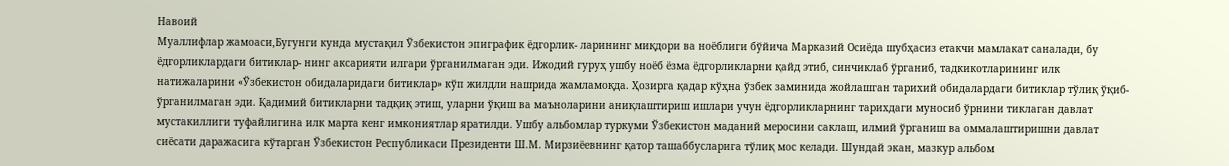Навоий
Муаллифлар жамоаси,Бугунги кунда мустақил Ўзбекистон эпиграфик ёдгорлик- ларининг миқдори ва ноёблиги бўйича Марказий Осиёда шубҳасиз етакчи мамлакат саналади, бу ёдгорликлардаги битиклар- нинг аксарияти илгари ўрганилмаган эди. Ижодий гуруҳ ушбу ноёб ёзма ёдгорликларни қайд этиб, синчиклаб ўрганиб, тадкикотларининг илк натижаларини «Ўзбекистон обидаларидаги битиклар» кўп жилдли нашрида жамламоқда. Ҳозирга қадар кўҳна ўзбек заминида жойлашган тарихий обидалардаги битиклар тўлиқ ўқиб-ўрганилмаган эди. Қадимий битикларни тадқиқ этиш, уларни ўқиш ва маъноларини аниқлаштириш ишлари учун ёдгорликларнинг тарихдаги муносиб ўрнини тиклаган давлат мустакиллиги туфайлигина илк марта кенг имкониятлар яратилди. Ушбу альбомлар туркуми Ўзбекистон маданий меросини саклаш, илмий ўрганиш ва оммалаштиришни давлат сиёсати даражасига кўтарган Ўзбекистон Республикаси Президенти Ш.М. Мирзиёевнинг қатор ташаббусларига тўлиқ мос келади. Шундай экан, мазкур альбом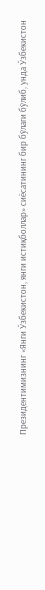Президентимизнинг «Янги Ўзбекистон, янги истиқболлар» сиёсатининг бир бўлаги бўлиб, унда Ўзбекистон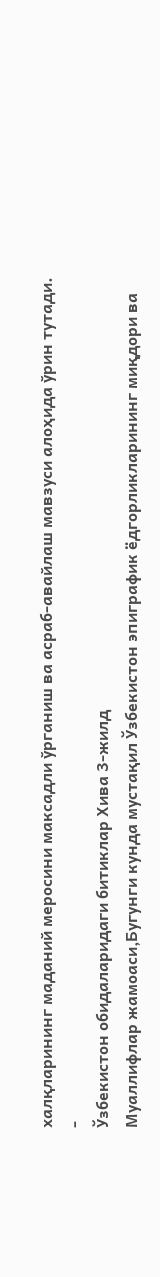халқларининг маданий меросини максадли ўрганиш ва асраб-авайлаш мавзуси алоҳида ўрин тутади.
-
Ўзбекистон обидаларидаги битиклар Хива 3-жилд
Муаллифлар жамоаси,Бугунги кунда мустақил Ўзбекистон эпиграфик ёдгорликларининг миқдори ва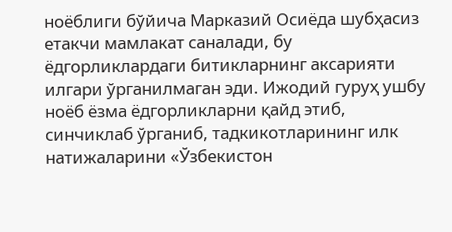ноёблиги бўйича Марказий Осиёда шубҳасиз етакчи мамлакат саналади, бу ёдгорликлардаги битикларнинг аксарияти илгари ўрганилмаган эди. Ижодий гуруҳ ушбу ноёб ёзма ёдгорликларни қайд этиб, синчиклаб ўрганиб, тадкикотларининг илк натижаларини «Ўзбекистон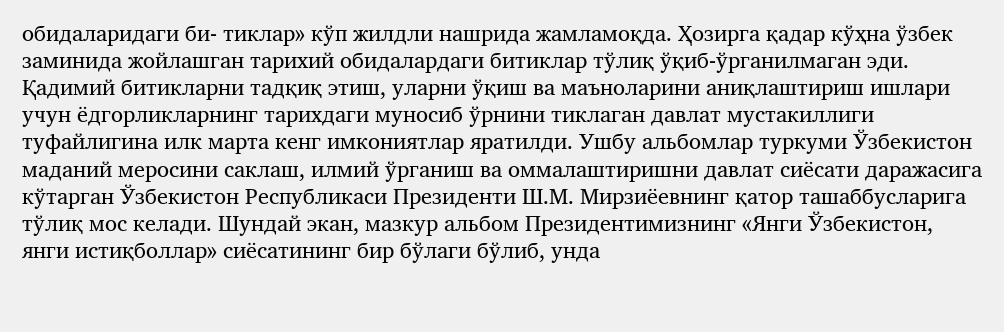обидаларидаги би- тиклар» кўп жилдли нашрида жамламоқда. Ҳозирга қадар кўҳна ўзбек заминида жойлашган тарихий обидалардаги битиклар тўлиқ ўқиб-ўрганилмаган эди. Қадимий битикларни тадқиқ этиш, уларни ўқиш ва маъноларини аниқлаштириш ишлари учун ёдгорликларнинг тарихдаги муносиб ўрнини тиклаган давлат мустакиллиги туфайлигина илк марта кенг имкониятлар яратилди. Ушбу альбомлар туркуми Ўзбекистон маданий меросини саклаш, илмий ўрганиш ва оммалаштиришни давлат сиёсати даражасига кўтарган Ўзбекистон Республикаси Президенти Ш.М. Мирзиёевнинг қатор ташаббусларига тўлиқ мос келади. Шундай экан, мазкур альбом Президентимизнинг «Янги Ўзбекистон, янги истиқболлар» сиёсатининг бир бўлаги бўлиб, унда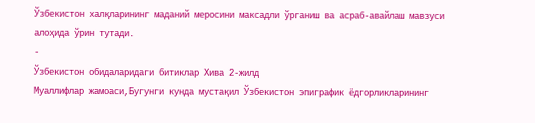Ўзбекистон халқларининг маданий меросини максадли ўрганиш ва асраб-авайлаш мавзуси алоҳида ўрин тутади.
-
Ўзбекистон обидаларидаги битиклар Хива 2-жилд
Муаллифлар жамоаси,Бугунги кунда мустақил Ўзбекистон эпиграфик ёдгорликларининг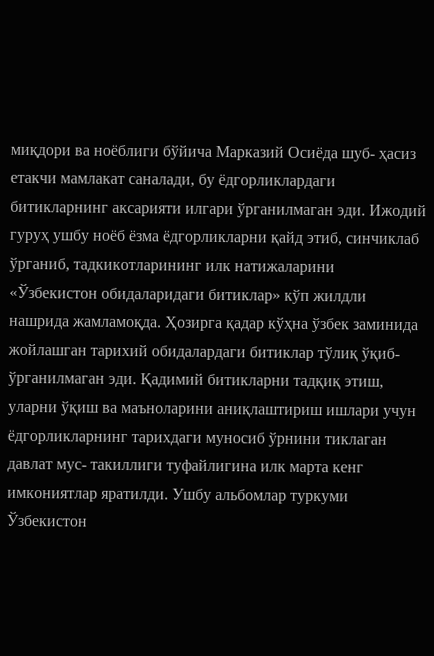миқдори ва ноёблиги бўйича Марказий Осиёда шуб- ҳасиз етакчи мамлакат саналади, бу ёдгорликлардаги битикларнинг аксарияти илгари ўрганилмаган эди. Ижодий гуруҳ ушбу ноёб ёзма ёдгорликларни қайд этиб, синчиклаб ўрганиб, тадкикотларининг илк натижаларини «Ўзбекистон обидаларидаги битиклар» кўп жилдли нашрида жамламоқда. Ҳозирга қадар кўҳна ўзбек заминида жойлашган тарихий обидалардаги битиклар тўлиқ ўқиб-ўрганилмаган эди. Қадимий битикларни тадқиқ этиш, уларни ўқиш ва маъноларини аниқлаштириш ишлари учун ёдгорликларнинг тарихдаги муносиб ўрнини тиклаган давлат мус- такиллиги туфайлигина илк марта кенг имкониятлар яратилди. Ушбу альбомлар туркуми Ўзбекистон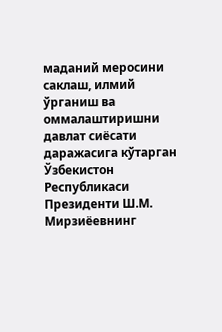маданий меросини саклаш, илмий ўрганиш ва оммалаштиришни давлат сиёсати даражасига кўтарган Ўзбекистон Республикаси Президенти Ш.М. Мирзиёевнинг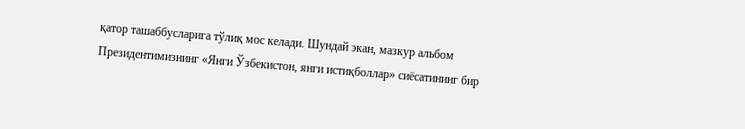қатор ташаббусларига тўлиқ мос келади. Шундай экан, мазкур альбом Президентимизнинг «Янги Ўзбекистон, янги истиқболлар» сиёсатининг бир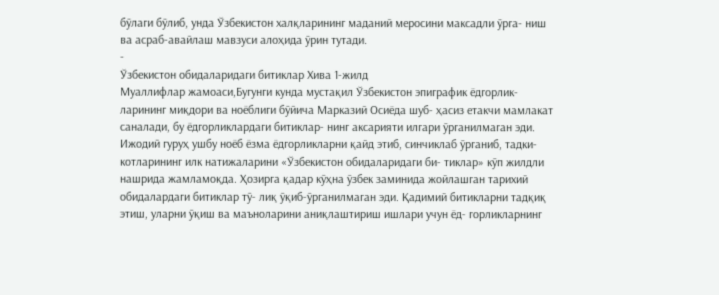бўлаги бўлиб, унда Ўзбекистон халқларининг маданий меросини максадли ўрга- ниш ва асраб-авайлаш мавзуси алоҳида ўрин тутади.
-
Ўзбекистон обидаларидаги битиклар Хива 1-жилд
Муаллифлар жамоаси,Бугунги кунда мустақил Ўзбекистон эпиграфик ёдгорлик- ларининг миқдори ва ноёблиги бўйича Марказий Осиёда шуб- ҳасиз етакчи мамлакат саналади, бу ёдгорликлардаги битиклар- нинг аксарияти илгари ўрганилмаган эди. Ижодий гуруҳ ушбу ноёб ёзма ёдгорликларни қайд этиб, синчиклаб ўрганиб, тадки- котларининг илк натижаларини «Ўзбекистон обидаларидаги би- тиклар» кўп жилдли нашрида жамламоқда. Ҳозирга қадар кўҳна ўзбек заминида жойлашган тарихий обидалардаги битиклар тў- лиқ ўқиб-ўрганилмаган эди. Қадимий битикларни тадқиқ этиш, уларни ўқиш ва маъноларини аниқлаштириш ишлари учун ёд- горликларнинг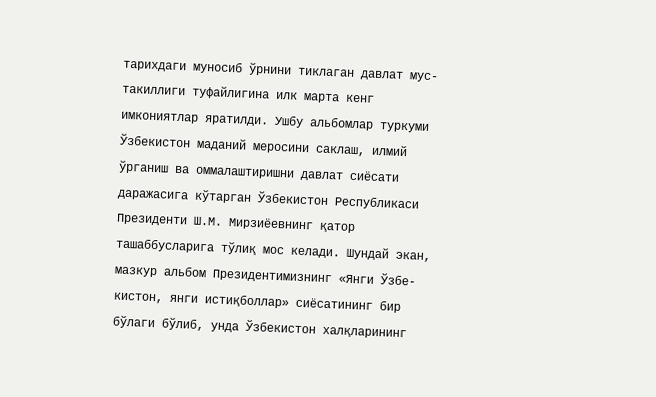тарихдаги муносиб ўрнини тиклаган давлат мус- такиллиги туфайлигина илк марта кенг имкониятлар яратилди. Ушбу альбомлар туркуми Ўзбекистон маданий меросини саклаш, илмий ўрганиш ва оммалаштиришни давлат сиёсати даражасига кўтарган Ўзбекистон Республикаси Президенти Ш.М. Мирзиёевнинг қатор ташаббусларига тўлиқ мос келади. Шундай экан, мазкур альбом Президентимизнинг «Янги Ўзбе- кистон, янги истиқболлар» сиёсатининг бир бўлаги бўлиб, унда Ўзбекистон халқларининг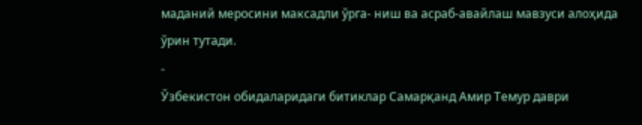маданий меросини максадли ўрга- ниш ва асраб-авайлаш мавзуси алоҳида ўрин тутади.
-
Ўзбекистон обидаларидаги битиклар Самарқанд Амир Темур даври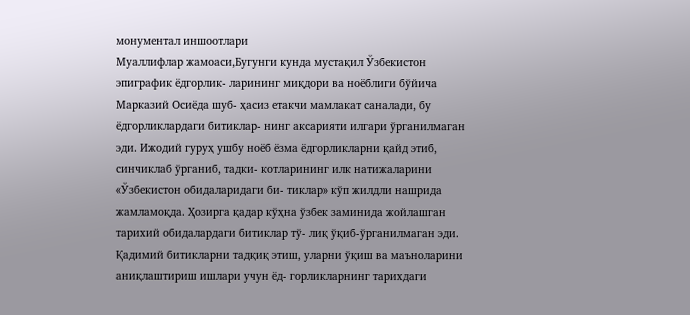монументал иншоотлари
Муаллифлар жамоаси,Бугунги кунда мустақил Ўзбекистон эпиграфик ёдгорлик- ларининг миқдори ва ноёблиги бўйича Марказий Осиёда шуб- ҳасиз етакчи мамлакат саналади, бу ёдгорликлардаги битиклар- нинг аксарияти илгари ўрганилмаган эди. Ижодий гуруҳ ушбу ноёб ёзма ёдгорликларни қайд этиб, синчиклаб ўрганиб, тадки- котларининг илк натижаларини «Ўзбекистон обидаларидаги би- тиклар» кўп жилдли нашрида жамламоқда. Ҳозирга қадар кўҳна ўзбек заминида жойлашган тарихий обидалардаги битиклар тў- лиқ ўқиб-ўрганилмаган эди. Қадимий битикларни тадқиқ этиш, уларни ўқиш ва маъноларини аниқлаштириш ишлари учун ёд- горликларнинг тарихдаги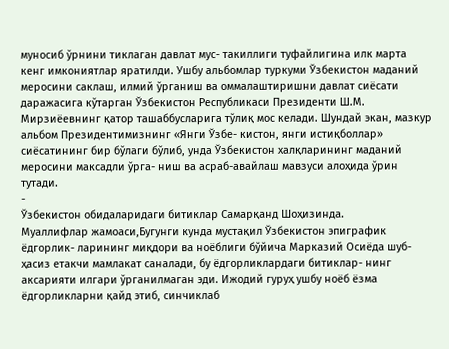муносиб ўрнини тиклаган давлат мус- такиллиги туфайлигина илк марта кенг имкониятлар яратилди. Ушбу альбомлар туркуми Ўзбекистон маданий меросини саклаш, илмий ўрганиш ва оммалаштиришни давлат сиёсати даражасига кўтарган Ўзбекистон Республикаси Президенти Ш.М. Мирзиёевнинг қатор ташаббусларига тўлиқ мос келади. Шундай экан, мазкур альбом Президентимизнинг «Янги Ўзбе- кистон, янги истиқболлар» сиёсатининг бир бўлаги бўлиб, унда Ўзбекистон халқларининг маданий меросини максадли ўрга- ниш ва асраб-авайлаш мавзуси алоҳида ўрин тутади.
-
Ўзбекистон обидаларидаги битиклар Самарқанд Шоҳизинда.
Муаллифлар жамоаси,Бугунги кунда мустақил Ўзбекистон эпиграфик ёдгорлик- ларининг миқдори ва ноёблиги бўйича Марказий Осиёда шуб- ҳасиз етакчи мамлакат саналади, бу ёдгорликлардаги битиклар- нинг аксарияти илгари ўрганилмаган эди. Ижодий гуруҳ ушбу ноёб ёзма ёдгорликларни қайд этиб, синчиклаб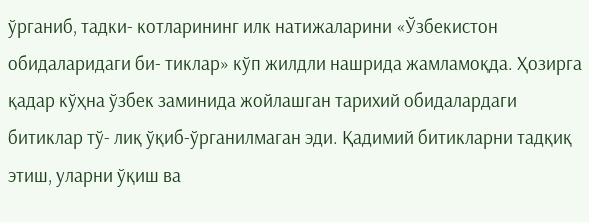ўрганиб, тадки- котларининг илк натижаларини «Ўзбекистон обидаларидаги би- тиклар» кўп жилдли нашрида жамламоқда. Ҳозирга қадар кўҳна ўзбек заминида жойлашган тарихий обидалардаги битиклар тў- лиқ ўқиб-ўрганилмаган эди. Қадимий битикларни тадқиқ этиш, уларни ўқиш ва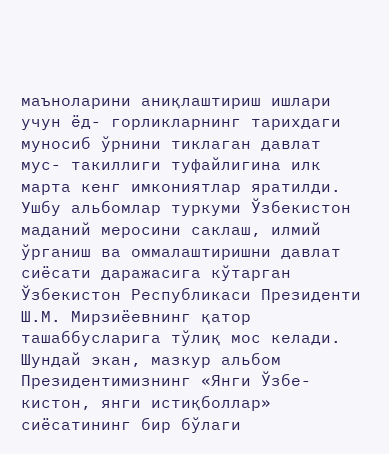маъноларини аниқлаштириш ишлари учун ёд- горликларнинг тарихдаги муносиб ўрнини тиклаган давлат мус- такиллиги туфайлигина илк марта кенг имкониятлар яратилди. Ушбу альбомлар туркуми Ўзбекистон маданий меросини саклаш, илмий ўрганиш ва оммалаштиришни давлат сиёсати даражасига кўтарган Ўзбекистон Республикаси Президенти Ш.М. Мирзиёевнинг қатор ташаббусларига тўлиқ мос келади. Шундай экан, мазкур альбом Президентимизнинг «Янги Ўзбе- кистон, янги истиқболлар» сиёсатининг бир бўлаги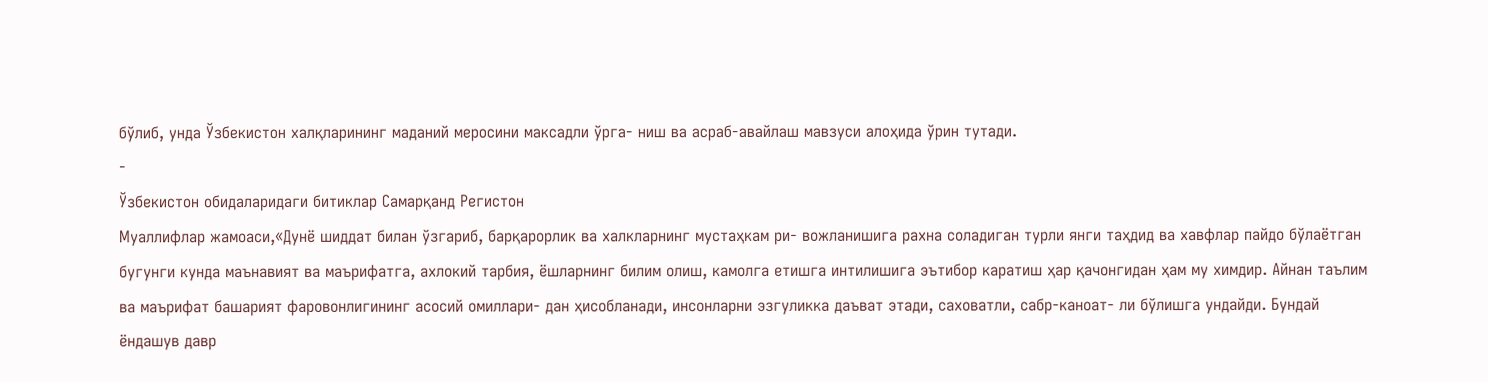бўлиб, унда Ўзбекистон халқларининг маданий меросини максадли ўрга- ниш ва асраб-авайлаш мавзуси алоҳида ўрин тутади.
-
Ўзбекистон обидаларидаги битиклар Самарқанд Регистон
Муаллифлар жамоаси,«Дунё шиддат билан ўзгариб, барқарорлик ва халкларнинг мустаҳкам ри- вожланишига рахна соладиган турли янги таҳдид ва хавфлар пайдо бўлаётган бугунги кунда маънавият ва маърифатга, ахлокий тарбия, ёшларнинг билим олиш, камолга етишга интилишига эътибор каратиш ҳар қачонгидан ҳам му химдир. Айнан таълим ва маърифат башарият фаровонлигининг асосий омиллари- дан ҳисобланади, инсонларни эзгуликка даъват этади, саховатли, сабр-каноат- ли бўлишга ундайди. Бундай ёндашув давр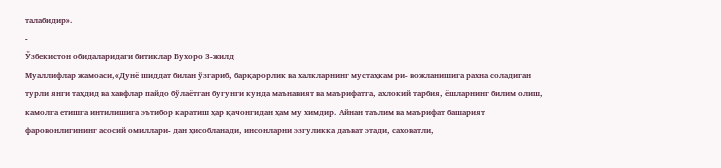талабидир».
-
Ўзбекистон обидаларидаги битиклар Бухоро 3-жилд
Муаллифлар жамоаси,«Дунё шиддат билан ўзгариб, барқарорлик ва халкларнинг мустаҳкам ри- вожланишига рахна соладиган турли янги таҳдид ва хавфлар пайдо бўлаётган бугунги кунда маънавият ва маърифатга, ахлокий тарбия, ёшларнинг билим олиш, камолга етишга интилишига эътибор каратиш ҳар қачонгидан ҳам му химдир. Айнан таълим ва маърифат башарият фаровонлигининг асосий омиллари- дан ҳисобланади, инсонларни эзгуликка даъват этади, саховатли,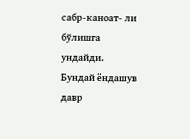сабр-каноат- ли бўлишга ундайди. Бундай ёндашув давр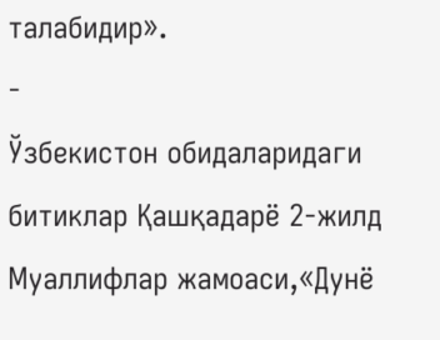талабидир».
-
Ўзбекистон обидаларидаги битиклар Қашқадарё 2-жилд
Муаллифлар жамоаси,«Дунё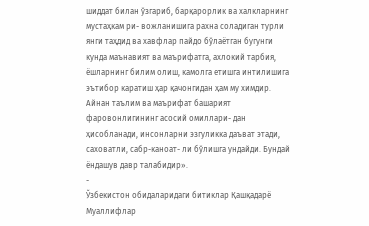шиддат билан ўзгариб, барқарорлик ва халкларнинг мустаҳкам ри- вожланишига рахна соладиган турли янги таҳдид ва хавфлар пайдо бўлаётган бугунги кунда маънавият ва маърифатга, ахлокий тарбия, ёшларнинг билим олиш, камолга етишга интилишига эътибор каратиш ҳар қачонгидан ҳам му химдир. Айнан таълим ва маърифат башарият фаровонлигининг асосий омиллари- дан ҳисобланади, инсонларни эзгуликка даъват этади, саховатли, сабр-каноат- ли бўлишга ундайди. Бундай ёндашув давр талабидир».
-
Ўзбекистон обидаларидаги битиклар Қашқадарё
Муаллифлар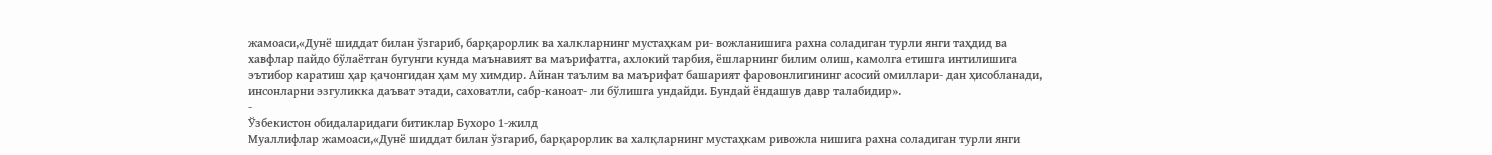жамоаси,«Дунё шиддат билан ўзгариб, барқарорлик ва халкларнинг мустаҳкам ри- вожланишига рахна соладиган турли янги таҳдид ва хавфлар пайдо бўлаётган бугунги кунда маънавият ва маърифатга, ахлокий тарбия, ёшларнинг билим олиш, камолга етишга интилишига эътибор каратиш ҳар қачонгидан ҳам му химдир. Айнан таълим ва маърифат башарият фаровонлигининг асосий омиллари- дан ҳисобланади, инсонларни эзгуликка даъват этади, саховатли, сабр-каноат- ли бўлишга ундайди. Бундай ёндашув давр талабидир».
-
Ўзбекистон обидаларидаги битиклар Бухоро 1-жилд
Муаллифлар жамоаси,«Дунё шиддат билан ўзгариб, барқарорлик ва халқларнинг мустаҳкам ривожла нишига рахна соладиган турли янги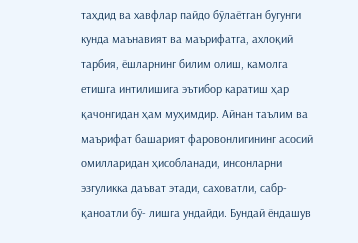таҳдид ва хавфлар пайдо бўлаётган бугунги кунда маънавият ва маърифатга, ахлоқий тарбия, ёшларнинг билим олиш, камолга етишга интилишига эътибор каратиш ҳар қачонгидан ҳам муҳимдир. Айнан таълим ва маърифат башарият фаровонлигининг асосий омилларидан ҳисобланади, инсонларни эзгуликка даъват этади, саховатли, сабр-қаноатли бў- лишга ундайди. Бундай ёндашув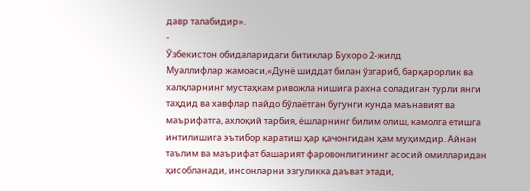давр талабидир».
-
Ўзбекистон обидаларидаги битиклар Бухоро 2-жилд
Муаллифлар жамоаси,«Дунё шиддат билан ўзгариб, барқарорлик ва халқларнинг мустаҳкам ривожла нишига рахна соладиган турли янги таҳдид ва хавфлар пайдо бўлаётган бугунги кунда маънавият ва маърифатга, ахлоқий тарбия, ёшларнинг билим олиш, камолга етишга интилишига эътибор каратиш ҳар қачонгидан ҳам муҳимдир. Айнан таълим ва маърифат башарият фаровонлигининг асосий омилларидан ҳисобланади, инсонларни эзгуликка даъват этади,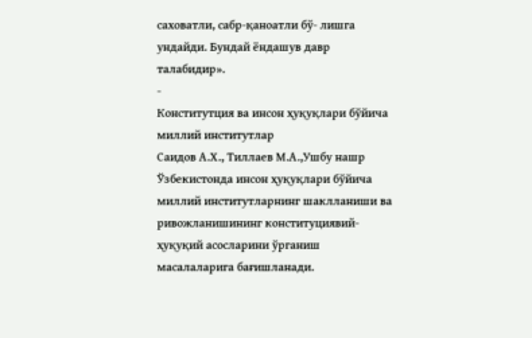саховатли, сабр-қаноатли бў- лишга ундайди. Бундай ёндашув давр талабидир».
-
Конститутция ва инсон ҳуқуқлари бўйича миллий институтлар
Саидов А.Х., Тиллаев М.А.,Ушбу нашр Ўзбекистонда инсон ҳуқуқлари бўйича миллий институтларнинг шаклланиши ва ривожланишининг конституциявий-ҳуқуқий асосларини ўрганиш масалаларига бағишланади.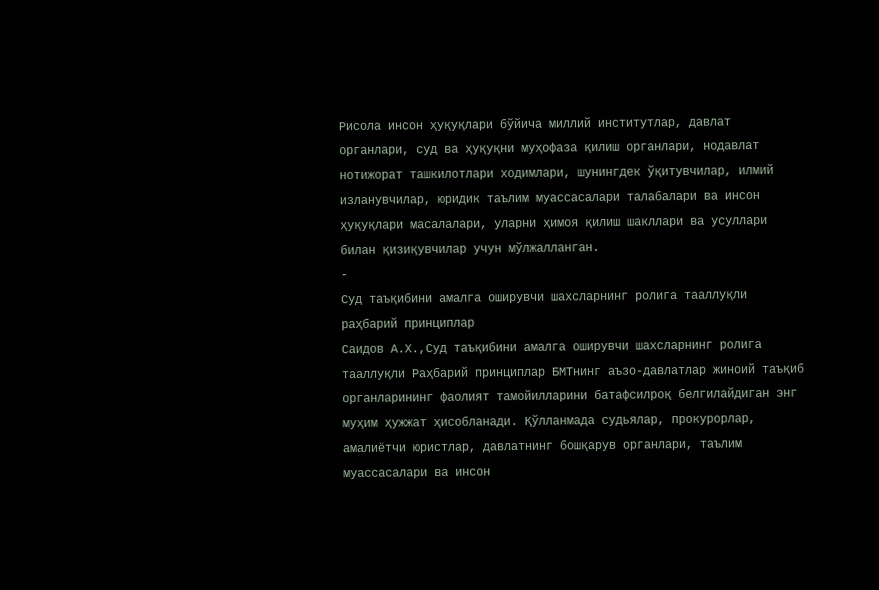Рисола инсон ҳуқуқлари бўйича миллий институтлар, давлат органлари, суд ва ҳуқуқни муҳофаза қилиш органлари, нодавлат нотижорат ташкилотлари ходимлари, шунингдек ўқитувчилар, илмий изланувчилар, юридик таълим муассасалари талабалари ва инсон ҳуқуқлари масалалари, уларни ҳимоя қилиш шакллари ва усуллари билан қизиқувчилар учун мўлжалланган.
-
Суд таъқибини амалга оширувчи шахсларнинг ролига тааллуқли раҳбарий принциплар
Саидов А.Х.,Суд таъқибини амалга оширувчи шахсларнинг ролига тааллуқли Раҳбарий принциплар БМТнинг аъзо-давлатлар жиноий таъқиб органларининг фаолият тамойилларини батафсилроқ белгилайдиган энг муҳим ҳужжат ҳисобланади. Қўлланмада судьялар, прокурорлар, амалиётчи юристлар, давлатнинг бошқарув органлари, таълим муассасалари ва инсон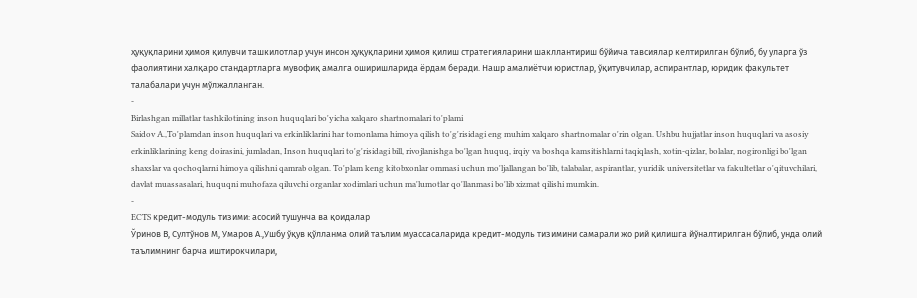ҳуқуқларини ҳимоя қилувчи ташкилотлар учун инсон ҳуқуқларини ҳимоя қилиш стратегияларини шакллантириш бўйича тавсиялар келтирилган бўлиб, бу уларга ўз фаолиятини халқаро стандартларга мувофиқ амалга оширишларида ёрдам беради. Нашр амалиётчи юристлар, ўқитувчилар, аспирантлар, юридик факультет талабалари учун мўлжалланган.
-
Birlashgan millatlar tashkilotining inson huquqlari bo'yicha xalqaro shartnomalari to'plami
Saidov A.,To'plamdan inson huquqlari va erkinliklarini har tomonlama himoya qilish to'g'risidagi eng muhim xalqaro shartnomalar o'rin olgan. Ushbu hujjatlar inson huquqlari va asosiy erkinliklarining keng doirasini, jumladan, Inson huquqlari to'g'risidagi bill, rivojlanishga bo'lgan huquq, irqiy va boshqa kamsitishlarni taqiqlash, xotin-qizlar, bolalar, nogironligi bo'lgan shaxslar va qochoqlarni himoya qilishni qamrab olgan. To'plam keng kitobxonlar ommasi uchun mo'ljallangan bo'lib, talabalar, aspirantlar, yuridik universitetlar va fakultetlar o'qituvchilari, davlat muassasalari, huquqni muhofaza qiluvchi organlar xodimlari uchun ma'lumotlar qo'llanmasi bo'lib xizmat qilishi mumkin.
-
ECTS кредит-модуль тизими: асосий тушунча ва қоидалар
Ўринов В, Султўнов М, Умаров А.,Ушбу ўқув қўлланма олий таълим муассасаларида кредит-модуль тизимини самарали жо рий қилишга йўналтирилган бўлиб, унда олий таълимнинг барча иштирокчилари,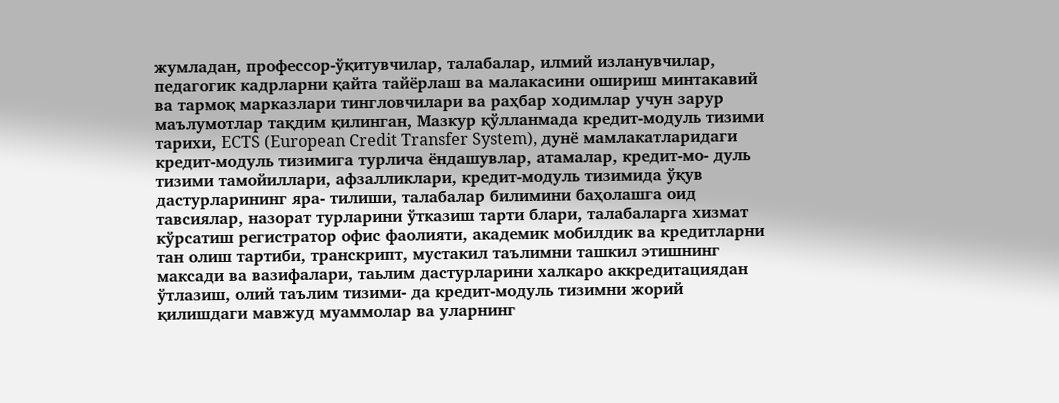жумладан, профессор-ўқитувчилар, талабалар, илмий изланувчилар, педагогик кадрларни қайта тайёрлаш ва малакасини ошириш минтакавий ва тармоқ марказлари тингловчилари ва раҳбар ходимлар учун зарур маълумотлар тақдим қилинган, Мазкур қўлланмада кредит-модуль тизими тарихи, ECTS (European Credit Transfer System), дунё мамлакатларидаги кредит-модуль тизимига турлича ёндашувлар, атамалар, кредит-мо- дуль тизими тамойиллари, афзалликлари, кредит-модуль тизимида ўқув дастурларининг яра- тилиши, талабалар билимини баҳолашга оид тавсиялар, назорат турларини ўтказиш тарти блари, талабаларга хизмат кўрсатиш регистратор офис фаолияти, академик мобилдик ва кредитларни тан олиш тартиби, транскрипт, мустакил таълимни ташкил этишнинг максади ва вазифалари, таьлим дастурларини халкаро аккредитациядан ўтлазиш, олий таълим тизими- да кредит-модуль тизимни жорий қилишдаги мавжуд муаммолар ва уларнинг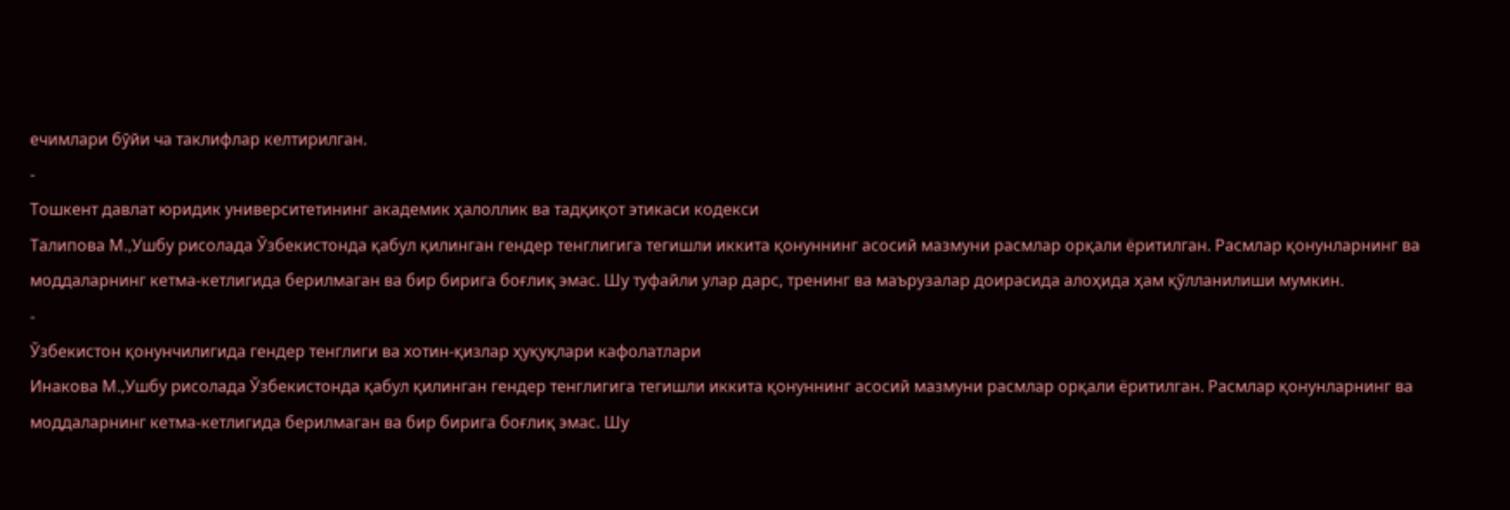ечимлари бўйи ча таклифлар келтирилган.
-
Тошкент давлат юридик университетининг академик ҳалоллик ва тадқиқот этикаси кодекси
Талипова М.,Ушбу рисолада Ўзбекистонда қабул қилинган гендер тенглигига тегишли иккита қонуннинг асосий мазмуни расмлар орқали ёритилган. Расмлар қонунларнинг ва моддаларнинг кетма-кетлигида берилмаган ва бир бирига боғлиқ эмас. Шу туфайли улар дарс, тренинг ва маърузалар доирасида алоҳида ҳам қўлланилиши мумкин.
-
Ўзбекистон қонунчилигида гендер тенглиги ва хотин-қизлар ҳуқуқлари кафолатлари
Инакова М.,Ушбу рисолада Ўзбекистонда қабул қилинган гендер тенглигига тегишли иккита қонуннинг асосий мазмуни расмлар орқали ёритилган. Расмлар қонунларнинг ва моддаларнинг кетма-кетлигида берилмаган ва бир бирига боғлиқ эмас. Шу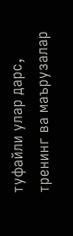туфайли улар дарс, тренинг ва маърузалар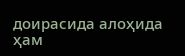доирасида алоҳида ҳам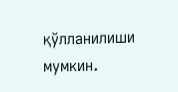қўлланилиши мумкин.